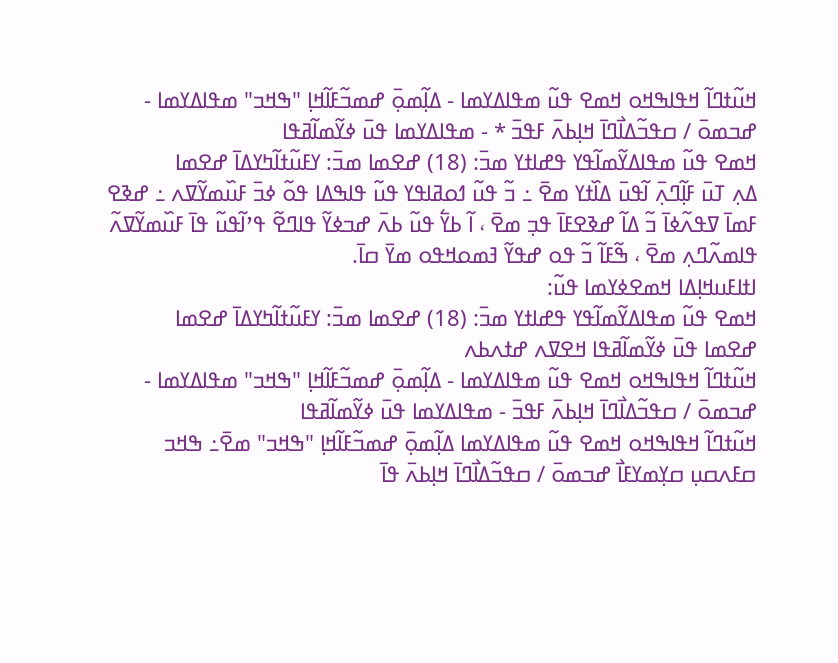ߞߎ߬ߙߣߊ߬ ߞߟߊߒߞߋ ߞߘߐ ߟߎ߬ ߘߟߊߡߌߘߊ - ߡߊ߲߬ߘߋ߲߫ ߝߘߏ߬ߓߊ߬ߞߊ߲ "ߒߞߏ" ߘߟߊߡߌߘߊ - ߝߏߘߋ߫ / ߛߟߏ߬ߡߊ߯ߣߊ߫ ߞߊ߲ߕߍ߫ ߓߟߏ߫ * - ߘߟߊߡߌߘߊ ߟߎ߫ ߦߌ߬ߘߊ߬ߥߟߊ
ߞߘߐ ߟߎ߬ ߘߟߊߡߌ߬ߘߊ߬ߟߌ ߟߝߊߙߌ ߘߏ߫: (18) ߝߐߘߊ ߘߏ߫: ߌߓߎ߬ߙߊ߬ߤߌߡߊ߫ ߝߐߘߊ
ߡߍ߲ ߠߎ߫ ߓߊ߲߬ߣߍ߲߫ ߊ߬ߟߎ߫ ߡߊ߰ߙߌ ߘߐ߫ ߸ ߏ߬ ߟߎ߬ ߗߋߥߊߟߌ ߟߎ߬ ߟߊߒߡߊ ߟߋ߬ ߦߏ߫ ߓߎ߰ߘߌ߬ߜߍ ߸ ߝߢߐ ߓߘߊ߫ ߜߟߍ߬ߦߊ߫ ߏ߬ ߡߊ߬ ߝߢߐߓߊ߫ ߟߏ߲ ߘߐ߫ ، ߊ߬ ߕߌ߱ ߟߎ߬ ߕߍ߫ ߝߏߦߌ߬ ߟߊߣߐ߬ ߟߴߊ߬ߟߎ߬ ߟߊ߫ ߓߎ߰ߘߌ߬ߜߍ߬ ߟߊߘߍ߬ߣߍ߲ ߘߐ߫ ، ߒ߬ߓߊ߬ ߏ߬ ߟߋ ߝߟߌ߬ ߔߘߋߞߟߋ ߘߌ߫ ߛߊ߫.
ߊߙߊߓߎߞߊ߲ߡߊ ߞߘߐߦߌߘߊ ߟߎ߬:
ߞߘߐ ߟߎ߬ ߘߟߊߡߌ߬ߘߊ߬ߟߌ ߟߝߊߙߌ ߘߏ߫: (18) ߝߐߘߊ ߘߏ߫: ߌߓߎ߬ߙߊ߬ߤߌߡߊ߫ ߝߐߘߊ
ߝߐߘߊ ߟߎ߫ ߦߌ߬ߘߊ߬ߥߟߊ ߞߐߜߍ ߝߙߍߕߍ
ߞߎ߬ߙߣߊ߬ ߞߟߊߒߞߋ ߞߘߐ ߟߎ߬ ߘߟߊߡߌߘߊ - ߡߊ߲߬ߘߋ߲߫ ߝߘߏ߬ߓߊ߬ߞߊ߲ "ߒߞߏ" ߘߟߊߡߌߘߊ - ߝߏߘߋ߫ / ߛߟߏ߬ߡߊ߯ߣߊ߫ ߞߊ߲ߕߍ߫ ߓߟߏ߫ - ߘߟߊߡߌߘߊ ߟߎ߫ ߦߌ߬ߘߊ߬ߥߟߊ
ߞߎ߬ߙߣߊ߬ ߞߟߊߒߞߋ ߞߘߐ ߟߎ߬ ߘߟߊߡߌߘߊ ߡߊ߲߬ߘߋ߲߫ ߝߘߏ߬ߓߊ߬ߞߊ߲ "ߒߞߏ" ߘߐ߫߸ ߒߞߏ ߛߓߍߛߎ߲ ߛߌ߲ߘߌߓߊ߯ ߝߏߘߋ߫ / ߛߟߏ߬ߡߊ߯ߣߊ߫ ߞߊ߲ߕߍ߫ ߟߊ߫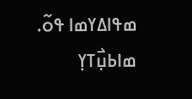ߘߟߊߡߌߘߊ ߟߋ߬.
ߘߊߕߎ߲߯ߠߌ߲